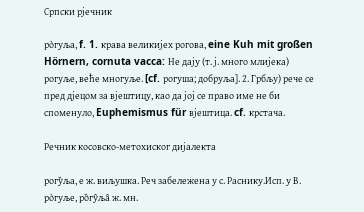Српски рјечник

ро̀гуља, f. 1. крава великијех рогова, eine Kuh mit großen Hörnern, cornuta vacca: Не дају (т. ј. много млијека) рогуље, веће многуље. [cf. рогуша; добруља]. 2. Грбљу) рече се пред дјецом за вјештицу, као да јој се право име не би споменуло, Euphemismus für вјештица. cf. крстача.

Речник косовско-метохиског дијалекта

рогу̏ља, е ж. виљушка. Реч забележена у с. Раснику.Исп. у В. ро̀гуље, ро̏гу̑ља̑ ж. мн.